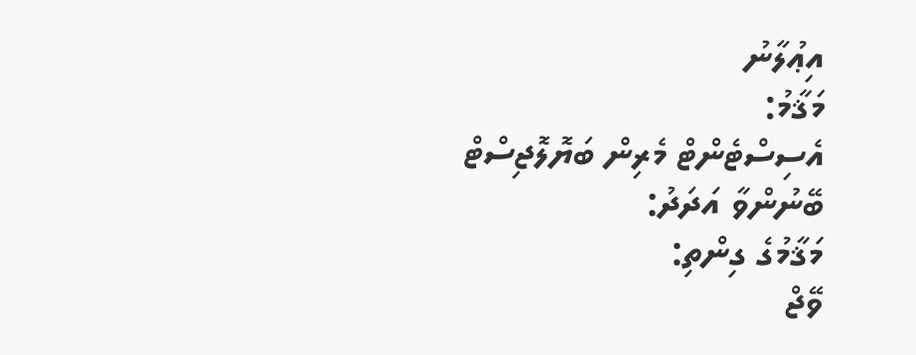އިޢުލާނު
މަޤާމު:
އެސިސްޓެންޓް މެރިން ބަޔޮލޮޖިސްޓް
ބޭނުންވާ އަދަދު:
މަޤާމުގެ ގިންތި:
ވޭޖް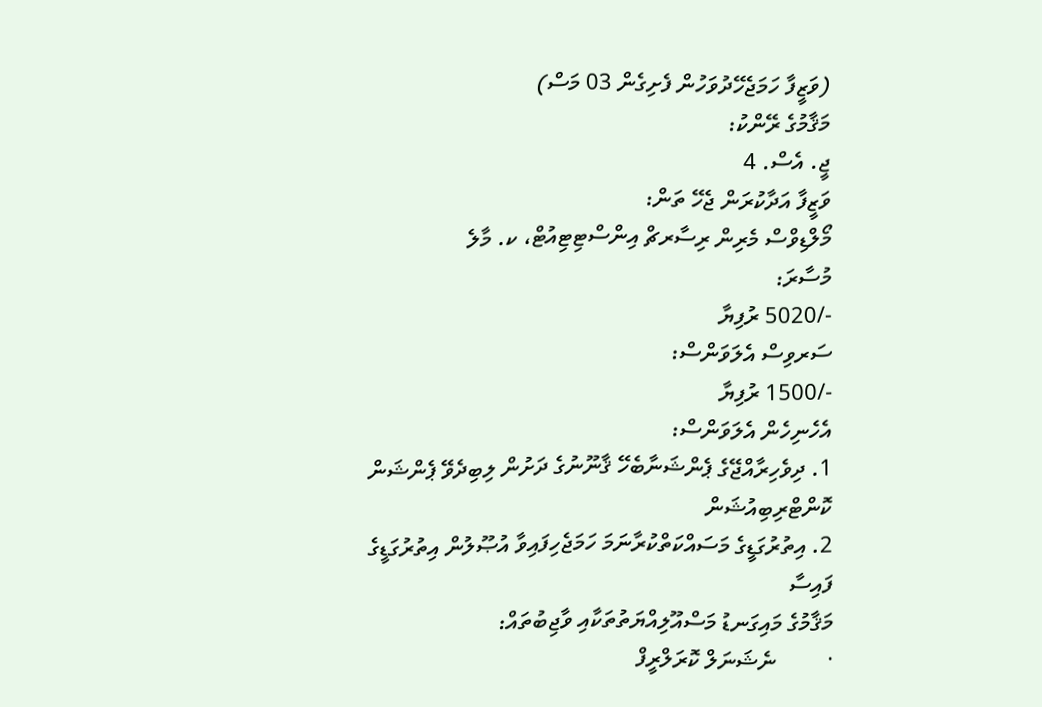(ވަޒީފާ ހަމަޖެހޭދުވަހުން ފެށިގެން 03 މަސް)
މަޤާމުގެ ރޭންކު:
ޖީ. އެސް. 4
ވަޒީފާ އަދާކުރަން ޖެހޭ ތަން:
މޯލްޑިވްސް މެރިން ރިސާރޗް އިންސްޓިޓިއުޓް، ކ. މާލެ
މުސާރަ:
-/5020 ރުފިޔާ
ސަރވިސް އެލަވަންސް:
-/1500 ރުފިޔާ
އެހެނިހެން އެލަވަންސް:
1. ދިވެހިރާއްޖޭގެ ޕެންޝަނާބެހޭ ޤާނޫނުގެ ދަށުން ލިބިދެވޭ ޕެންޝަން ކޮންޓްރިބިއުޝަން
2. އިތުރުގަޑީގެ މަސައްކަތްކުރާނަމަ ހަމަޖެހިފައިވާ އުޞޫލުން އިތުރުގަޑީގެ ފައިސާ
މަޤާމުގެ މައިގަނޑު މަސްއޫލިއްޔަތުތަކާއި ވާޖިބުތައް:
·         ނެޝަނަލް ކޮރަލްރީފް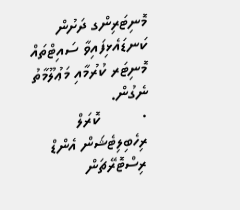މޮނިޓަރިންގ ދަށުން ކަނޑައެޅިފައިވާ ސައިޓްތައް މޮނިޓަރ ކުރުމާއި މަޢުލޫމާތު ނެގުން.
·         ކޮރަލް ރިހެބިލިޓެޝަން އެންޑް ރިސްޓޮރޭޗަން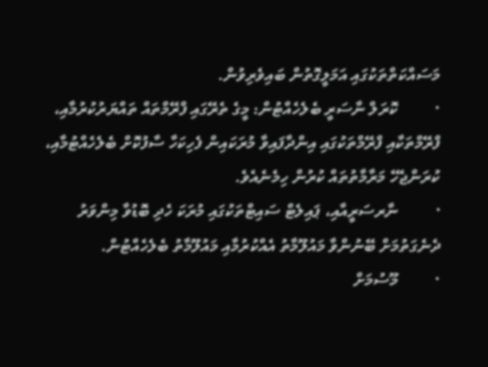މަސައްކަތްތަކުގައި އަމަލީގޮތުން ބައިވެރިވުން.
·         ކޮރަލް ނާސަރީ ބެލެހެއްޓުން: މީގެ ތެރޭގައި ފްރޭމްތައް ތައްޔަރުކުރުމާއި، ފްރޭމްތަކާއި ފްރޭމްތަކުގައި އިންދާފައިވާ މުރަކައިން ފެހިކަހާ ސާފުކޮށް ބެލެހެއްޓުމާއި، ކުރަންޖެހޭ މަރާމާތުތައް ކުރުން ހިމެނެއެވެ.
·         ނާރސަރީއާއި، ޕައިލެޓް ސައިޓްތަކުގައި މުރަކަ ހެދި ބޮޑުވާ މިންވަރު ދެނެގަތުމަށް ބޭނުންވާ މައުލޫމާތު އެއްކުރުމާއި މައުލޫމާތު ބެލެހެއްޓުން.
·         މޫސުމަށް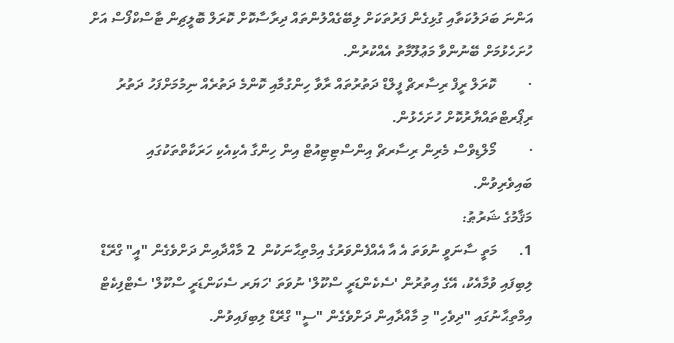އަންނަ ބަދަލުކަތާއި ގުޅިގެން ފަރުތަކަށް ލިބޭގެއްލުންތައް ދިރާސާކޮށް ކޮރަލް ބޮލީޗިން ޓާސްކްފޯސް އަށް ހުށަހެޅުމަށް ބޭނުންވާ މަޢުލޫމާތު އެއްކުރުން.
·         ކޮރަލް ރީފް ރިސާރޗް ފީލްޑް ދަތުރުތައް ރާވާ ހިންގުމާއި ކޮންމެ ދަތުރެއް ނިމުމަށްފަހު ދަތުރު ރިޕޯރޓްތައްޔާރުކޮށް ހުށަހެޅުން.
·         މޯލްޑިވްސް މެރިން ރިސާރޗް އިންސްޓިޓިއުޓް އިން ހިންގާ އެކިއެކި ހަރަކާތްތަކުގައި ބައިވެރިވުން.
މަޤާމުގެ ޝަރުޠު:
1.      މަތީ ސާނަވީ ނުވަތަ އެ އާ އެއްފެންވަރުގެ އިމްތިޙާނަކުން  2 މާއްދާއިން ދަށްވެގެން "އީ" ގްރޭޑް ލިބިފައި ވުމާއެކު، އޭގެ އިތުރުން 'ސެކެންޑަރީ ސްކޫލް' ނުވަތަ 'ހަޔަރ ސެކަންޑަރީ ސްކޫލް' ސެޓްފިކެޓް އިމްތިޙާނުގައި "ދިވެހި" މި މާއްދާއިން ދަށްވެގެން "ސީ" ގްރޭޑް ލިބިފައިވުން.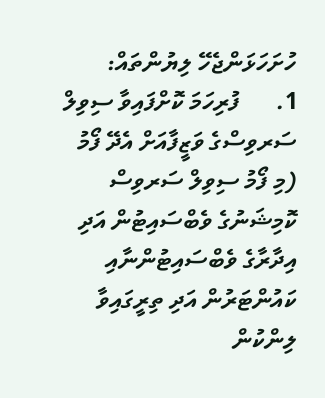ހުށަހަޅަންޖެހޭ ލިޔުންތައް:
1.      ފުރިހަމަ ކޮށްފައިވާ ސިވިލް ސަރވިސްގެ ވަޒީފާއަށް އެދޭ ފޯމު (މި ފޯމު ސިވިލް ސަރވިސް ކޮމިޝަނުގެ ވެބްސައިޓުން އަދި އިދާރާގެ ވެބްސައިޓުންނާއި ކައުންޓަރުން އަދި ތިރީގައިވާ ލިންކުން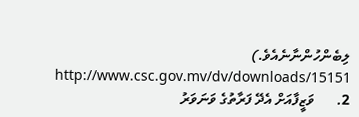ލިބެންހުންނާނެއެވެ.) http://www.csc.gov.mv/dv/downloads/15151
2.      ވަޒީފާއަށް އެދޭ ފަރާތުގެ ވަނަވަރު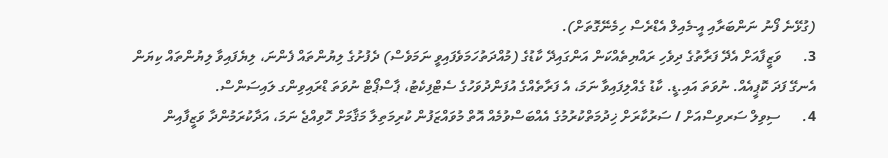(ގުޅޭނެ ފޯނު ނަންބަރާއި އީ-މެއިލް އެޑްރެސް ހިމެނޭގޮތަށް).
3.      ވަޒީފާއަށް އެދޭ ފަރާތުގެ ދިވެހި ރައްޔިތެއްކަން އަންގައިދޭ ކާޑުގެ (މުއްދަތުހަމަވެފައިވީ ނަމަވެސް) ދެފުށުގެ ލިޔުންތައް ފެންނަ، ލިޔެފައިވާ ލިޔުންތައް ކިޔަން އެނގޭ ފަދަ ކޮޕީއެއް. ނުވަތަ އައި.ޑީ. ކާޑު ގެއްލިފައިވާ ނަމަ، އެ ފަރާތެއްގެ އުފަންދުވަހުގެ ސެޓްފިކެޓު، ޕާސްޕޯޓް ނުވަތަ ޑްރައިވިންގ ލައިސަންސް.
4.      ސިވިލް ސަރވިސްއަށް / ސަރުކާރަށް ޚިދުމަތްކުރުމުގެ އެއްބަސްވުމެއް އޮތް މުވައްޒަފުން ކުރިމަތިލާ މަޤާމަށް ހޮވިއްޖެ ނަމަ، އަދާކުރަމުންދާ ވަޒީފާއިން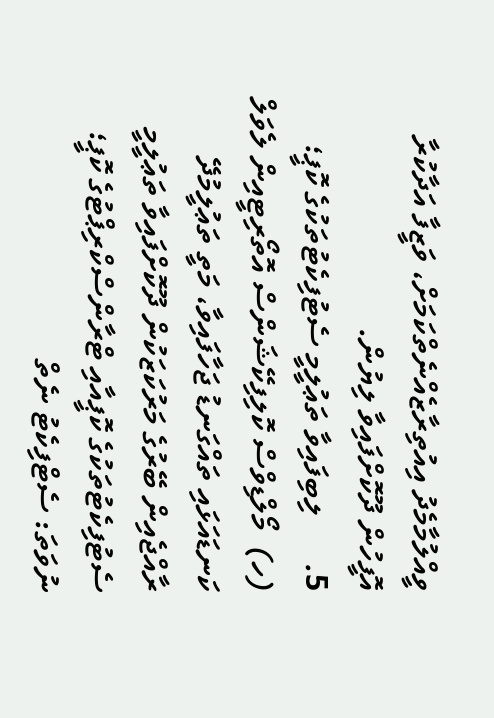ވީއްލުމާމެދު އިއުތިރާޒެއްނެތްކަމަށް، ވަޒީފާ އަދާކުރާ އޮފީހުން ދޫކޮށްފައިވާ ލިޔުން.
5.      ލިބިފައިވާ ތަޢުލީމީ ސެޓުފިކެޓުތަކުގެ ކޮޕީ؛
(ހ)  މޯލްޑިވްސް ކޮލިފިކޭޝަންސް އޮތޯރިޓީއިން ލެވަލް ކަނޑައަޅައި ތައްގަނޑު ޖަހާފައިވާ، މަތީ ތަޢުލީމުދޭ ރާއްޖެއިން ބޭރުގެ މަރުކަޒަކުން ދޫކޮށްފައިވާ ތަޢުލީމީ ސެޓުފިކެޓުތަކުގެ ކޮޕީއާއި ޓްރާންސްކްރިޕްޓުގެ ކޮޕީ؛ ނުވަތަ: ސެޓްފިކެޓު ނެތް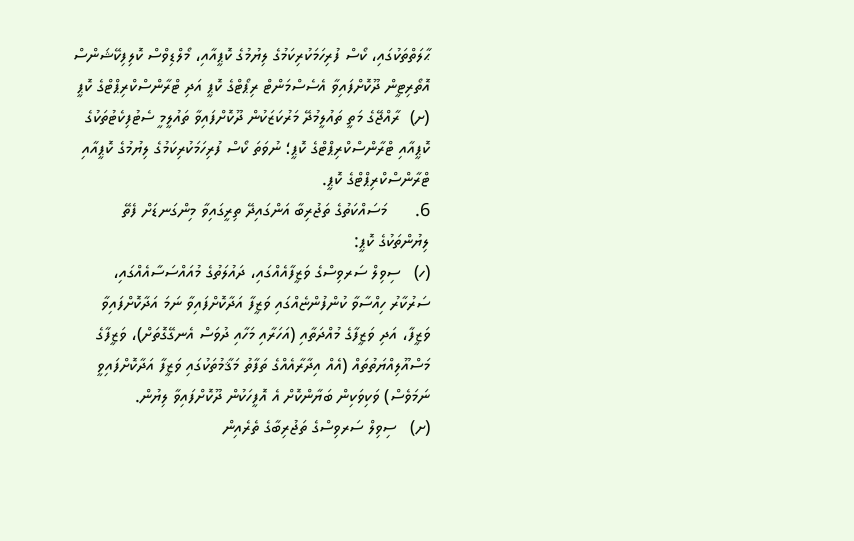ޙާލަތްތަކުގައި، ކޯސް ފުރިހަމަކުރިކަމުގެ ލިޔުމުގެ ކޮޕީއާއި، މޯލްޑިވްސް ކޮލިފިކޭޝަންސް އޮތޯރިޓީން ދޫކޮށްފައިވާ އެސެސްމަންޓް ރިޕޯޓްގެ ކޮޕީ އަދި ޓްރާންސްކްރިޕްޓްގެ ކޮޕީ
(ށ)  ރާއްޖޭގެ މަތީ ތައުލީމުދޭ މަރުކަޒަކުން ދޫކޮށްފައިވާ ތައުލީމީ ސެޓުފިކެޓުތަކުގެ ކޮޕީއާއި ޓްރާންސްކްރިޕްޓްގެ ކޮޕީ؛ ނުވަތަ ކޯސް ފުރިހަމަކުރިކަމުގެ ލިޔުމުގެ ކޮޕީއާއި ޓްރާންސްކްރިޕްޓްގެ ކޮޕީ.
6.      މަސައްކަތުގެ ތަޖުރިބާ އަންގައިދޭ ތިރީގައިވާ މިންގަނޑަށް ފެތޭ ލިޔުންތަކުގެ ކޮޕީ:
(ހ)   ސިވިލް ސަރވިސްގެ ވަޒީފާއެއްގައި، ދައުލަތުގެ މުއައްސަސާއެއްގައި، ސަރުކާރު ހިއްސާވާ ކުންފުންޏެއްގައި ވަޒީފާ އަދާކޮށްފައިވާ ނަމަ އަދާކޮށްފައިވާ ވަޒީފާ، އަދި ވަޒީފާގެ މުއްދަތާއި (އަހަރާއި މަހާއި ދުވަސް އެނގޭގޮތަށް)، ވަޒީފާގެ މަސްއޫލިއްޔަތުތައް (އެއް އިދާރާއެއްގެ ތަފާތު މަޤާމުތަކުގައި ވަޒީފާ އަދާކޮށްފައިވީ ނަމަވެސް) ވަކިވަކިން ބަޔާންކޮށް އެ އޮފީހަކުން ދޫކޮށްފައިވާ ލިޔުން.
(ށ)   ސިވިލް ސަރވިސްގެ ތަޖުރިބާގެ ތެރެއިން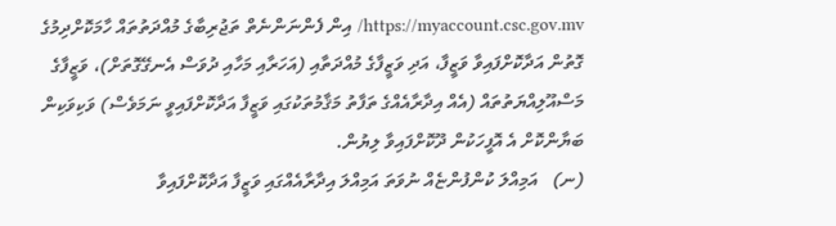https://myaccount.csc.gov.mv/ އިން ފެންނަންނެތް ތަޖުރިބާގެ މުއްދަތުތައް ހާމަކޮށްދިމުގެ ގޮތުން އަދާކޮށްފައިވާ ވަޒީފާ، އަދި ވަޒީފާގެ މުއްދަތާއި (އަހަރާއި މަހާއި ދުވަސް އެނގޭގޮތަށް)، ވަޒީފާގެ މަސްއޫލިއްޔަތުތައް (އެއް އިދާރާއެއްގެ ތަފާތު މަޤާމުތަކުގައި ވަޒީފާ އަދާކޮށްފައިވީ ނަމަވެސް) ވަކިވަކިން ބަޔާންކޮށް އެ އޮފީހަކުން ދޫކޮށްފައިވާ ލިޔުން.
(ނ)   އަމިއްލަ ކުންފުންޏެއް ނުވަތަ އަމިއްލަ އިދާރާއެއްގައި ވަޒީފާ އަދާކޮށްފައިވާ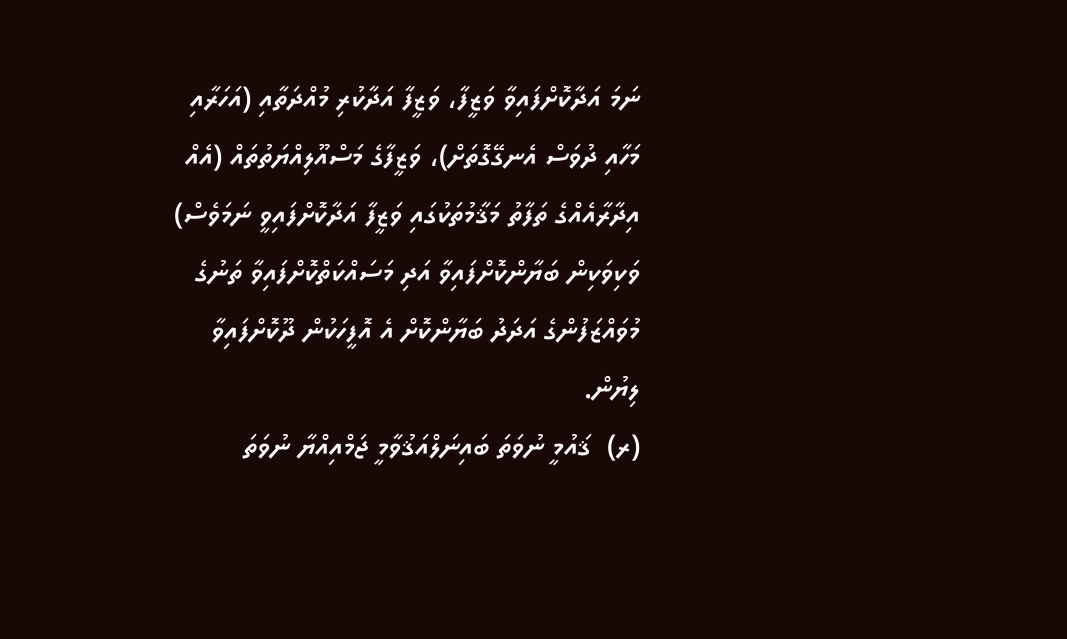ނަމަ އަދާކޮށްފައިވާ ވަޒީފާ، ވަޒީފާ އަދާކުރި މުއްދަތާއި (އަހަރާއި މަހާއި ދުވަސް އެނގޭގޮތަށް)، ވަޒީފާގެ މަސްއޫލިއްޔަތުތައް (އެއް އިދާރާއެއްގެ ތަފާތު މަޤާމުތަކުގައި ވަޒީފާ އަދާކޮށްފައިވީ ނަމަވެސް) ވަކިވަކިން ބަޔާންކޮށްފައިވާ އަދި މަސައްކަތްކޮށްފައިވާ ތަނުގެ މުވައްޒަފުންގެ އަދަދު ބަޔާންކޮށް އެ އޮފީހަކުން ދޫކޮށްފައިވާ ލިޔުން.
(ރ)  ޤައުމީ ނުވަތަ ބައިނަލްއަޤުވާމީ ޖަމްއިއްޔާ ނުވަތަ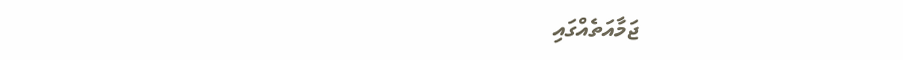ޖަމާއަތެއްގައި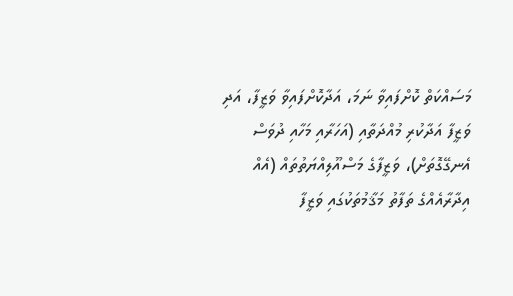މަސައްކަތް ކޮށްފައިވާ ނަމަ، އަދާކޮށްފައިވާ ވަޒީފާ، އަދި ވަޒީފާ އަދާކުރި މުއްދަތާއި (އަހަރާއި މަހާއި ދުވަސް އެނގޭގޮތަށް)، ވަޒީފާގެ މަސްއޫލިއްޔަތުތައް (އެއް އިދާރާއެއްގެ ތަފާތު މަޤާމުތަކުގައި ވަޒީފާ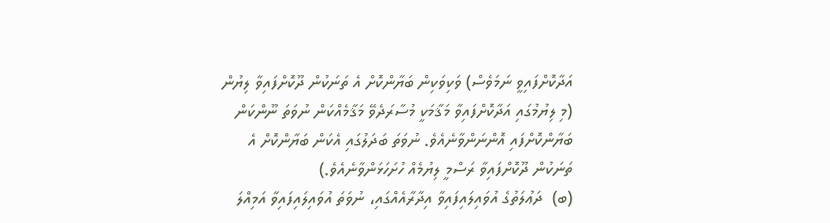އަދާކޮށްފައިވީ ނަމަވެސް) ވަކިވަކިން ބަޔާންކޮށް އެ ތަނަކުން ދޫކޮށްފައިވާ ލިޔުން (މި ލިޔުމުގައި އަދާކޮށްފައިވާ މަޤާމަކީ މުސާރަދެވޭ މަޤާމެއްކަން ނުވަތަ ނޫންކަން ބަޔާންކޮށްފައި އޮންނަންވާނެއެވެ. ނުވަތަ ބަދަލުގައި އެކަން ބަޔާންކޮށް އެ ތަނަކުން ދޫކޮށްފައިވާ ރަސްމީ ލިޔުމެއް ހުށަހަޅަންވާނެއެވެ.)
(ބ)  ދަޢުލަތުގެ އުވައިލައިފައިވާ އިދާރާއެއްގައި، ނުވަތަ އުވައިލައިފައިވާ އަމިއްލަ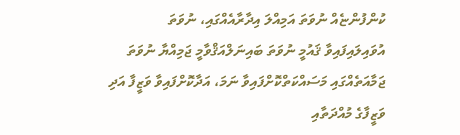ކުންފުންޏެއް ނުވަތަ އަމިއްލަ އިދާރާއެއްގައި، ނުވަތަ އުވައިލައިފައިވާ ޤައުމީ ނުވަތަ ބައިނަލްއަޤްވާމީ ޖަމިއްޔާ ނުވަތަ ޖަމާއަތެއްގައި މަސައްކަތްކޮށްފައިވާ ނަމަ، އަދާކޮށްފައިވާ ވަޒީފާ އަދި ވަޒީފާގެ މުއްދަތާއި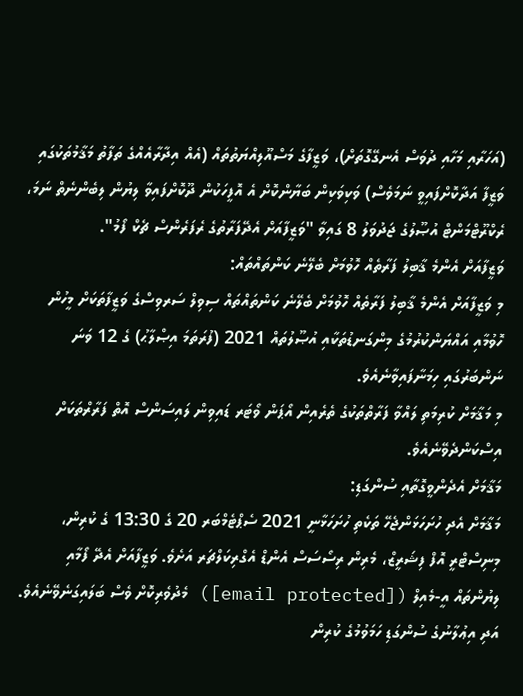(އަހަރާއި މަހާއި ދުވަސް އެނގޭގޮތަށް)، ވަޒީފާގެ މަސްއޫލިއްޔަތުތައް (އެއް އިދާރާއެއްގެ ތަފާތު މަޤާމުތަކުގައި ވަޒީފާ އަދާކޮށްފައިވީ ނަމަވެސް) ވަކިވަކިން ބަޔާންކޮށް އެ އޮފީހަކުން ދޫކޮށްފައިވާ ލިޔުން ލިބެންނެތް ނަމަ، ރެކްރޫޓްމަންޓް އުޞޫލުގެ ޖަދުވަލު 8 ގައިވާ "ވަޒީފާއަށް އެދޭފަރާތުގެ ރެފަރެންސް ޗެކް ފޯމު".
ވަޒީފާއަށް އެންމެ ޤާބިލު ފަރާތެއް ހޮވުމަށް ބެލޭނެ ކަންތައްތައް:
މި ވަޒީފާއަށް އެންމެ ޤާބިލު ފަރާތެއް ހޮވުމަށް ބެލޭނެ ކަންތައްތައް ސިވިލް ސަރވިސްގެ ވަޒީފާތަކަށް މީހުން ހޮވުމާއި އައްޔަންކުރުމުގެ މިންގަނޑުތަކާއި އުޞޫލުތައް 2021 (ފުރަތަމަ އިޞްލާޙު) ގެ 12 ވަނަ ނަންބަރުގައި ހިމަނާފައިވާނެއެވެ.
މި މަޤާމަށް ކުރިމަތި ލައްވާ ފަރާތްތަކުގެ ތެރެއިން އޯޕަން ވޯޓަރ ޑައިވިން ލައިސަންސް އޮތް ފަރާރްތަކަށް އިސްކަންދެވޭނެއެވެ.
މަޤާމަށް އެދެންވީގޮތާއި ސުންގަޑި:
މަޤާމަށް އެދި ހުށަހަޅަންޖެހޭ ތަކެތި ހުށަހަޅާނީ 2021 ސެޕްޓެމްބަރ 20 ގެ 13:30 ގެ ކުރިން، މިނިސްޓްރީ އޮފް ފިޝަރީޒް، މެރިން ރިސޯސަސް އެންޑް އެގްރިކަލްޗަރ އަށެވެ. ވަޒީފާއަށް އެދޭ ފޯމާއި ލިޔުންތައް އީ-މެއިލް ([email protected]) މެދުވެރިކޮށް ވެސް ބަލައިގަނެވޭނެއެވެ.
އަދި އިޢުލާނުގެ ސުންގަޑި ހަމަވުމުގެ ކުރިން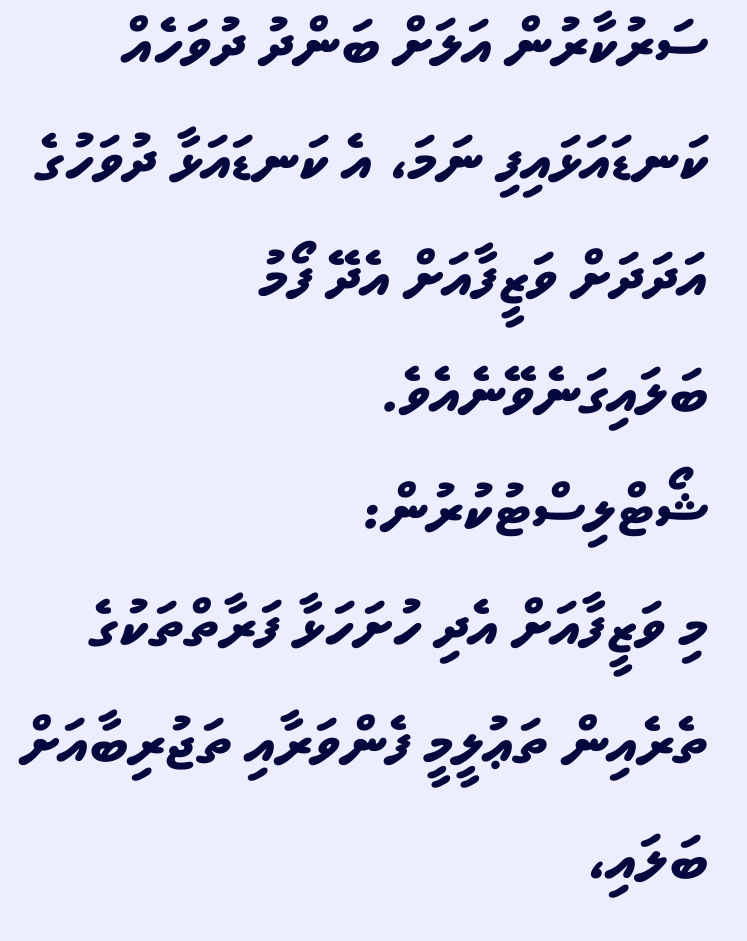ސަރުކާރުން އަލަށް ބަންދު ދުވަހެއް ކަނޑައަޅައިފި ނަމަ، އެ ކަނޑައަޅާ ދުވަހުގެ އަދަދަށް ވަޒީފާއަށް އެދޭ ފޯމު ބަލައިގަނެވޭނެއެވެ.
ޝޯޓްލިސްޓުކުރުން:
މި ވަޒީފާއަށް އެދި ހުށަހަޅާ ފަރާތްތަކުގެ ތެރެއިން ތަޢުލީމީ ފެންވަރާއި ތަޖުރިބާއަށް ބަލައި،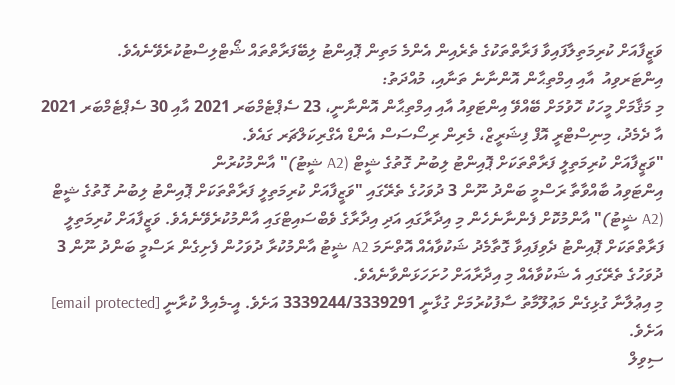ވަޒީފާއަށް ކުރިމަތިލާފައިވާ ފަރާތްތަކުގެ ތެރެއިން އެންމެ މަތިން ޕޮއިންޓު ލިބޭފަރާތްތައް ޝޯޓްލިސްޓުކުރެވޭނެއެވެ.
އިންޓަރވިއު  އާއި އިމްތިޙާން އޮންނާނެ ތަނާއި، މުއްދަތު:
މި މަޤާމަށް މީހަކު ހޮވުމަށް ބޭއްވޭ އިންޓަވިއު އާއި އިމްތިޙާން އޮންނާނީ، 23 ސެޕްޓެމްބަރ 2021 އާއި 30 ސެޕްޓެމްބަރ 2021 އާ ދެމެދު، މިނިސްޓްރީ އޮފް ފިޝަރީޒް، މެރިން ރިސޯސަސް އެންޑް އެގްރިކަލްޗަރ ގައެވެ.
"ވަޒީފާއަށް ކުރިމަތިލީ ފަރާތްތަކަށް ޕޮއިންޓު ލިބުނު ގޮތުގެ ޝީޓް (A2 ޝީޓު)" އާންމުކުރުން
އިންޓަވިއު ބާއްވާތާ ރަސްމީ ބަންދު ނޫން 3 ދުވަހުގެ ތެރޭގައި "ވަޒީފާއަށް ކުރިމަތިލީ ފަރާތްތަކަށް ޕޮއިންޓު ލިބުނު ގޮތުގެ ޝީޓް (A2 ޝީޓު)" އާންމުކޮށް ފެންނާނެހެން މި އިދާރާގައި އަދި އިދާރާގެ ވެބްސައިޓްގައި އާންމުކުރެވޭނެއެވެ. ވަޒީފާއަށް ކުރިމަތިލީ ފަރާތްތަކަށް ޕޮއިންޓު ދެވިފައިވާ ގޮތާމެދު ޝަކުވާއެއް އޮތްނަމަ A2 ޝީޓު އާންމުކުރާ ދުވަހުން ފެށިގެން ރަސްމީ ބަންދު ނޫން 3 ދުވަހުގެ ތެރޭގައި އެ ޝަކުވާއެއް މި އިދާރާއަށް ހުށަހަޅަންވާނެއެވެ.
މި އިޢުލާނާ ގުޅިގެން މަޢުލޫމާތު ސާފުކުރުމަށް ގުޅާނީ 3339244/3339291 އަށެވެ. އީ-މެއިލް ކުރާނީ [email protected] އަށެވެ.
ސިވިލް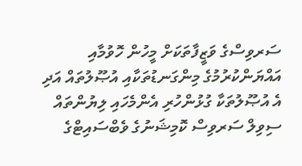ސަރވިސްގެ ވަޒީފާތަކަށް މީހުން ހޮވުމާއި އައްޔަންކުރުމުގެ މިންގަނޑުތަކާއި އުޞޫލުތައް އަދި އެ އުޞޫލުތަކާ ގުޅުންހުރި އެންމެހައި ލިޔުންތައް ސިވިލް ސަރވިސް ކޮމިޝަނުގެ ވެބްސައިޓްގެ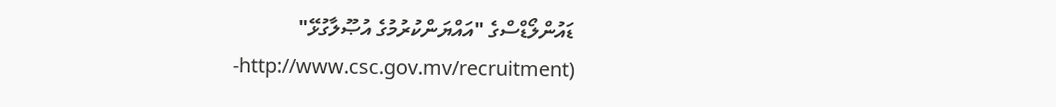ޑައުންލޯޑްސްގެ "އައްޔަންކުރުމުގެ އުޞޫލާގުޅޭ" (http://www.csc.gov.mv/recruitment-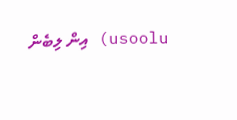usoolu) އިން ލިބެން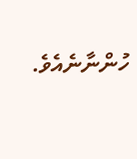ހުންނާނެއެވެ.